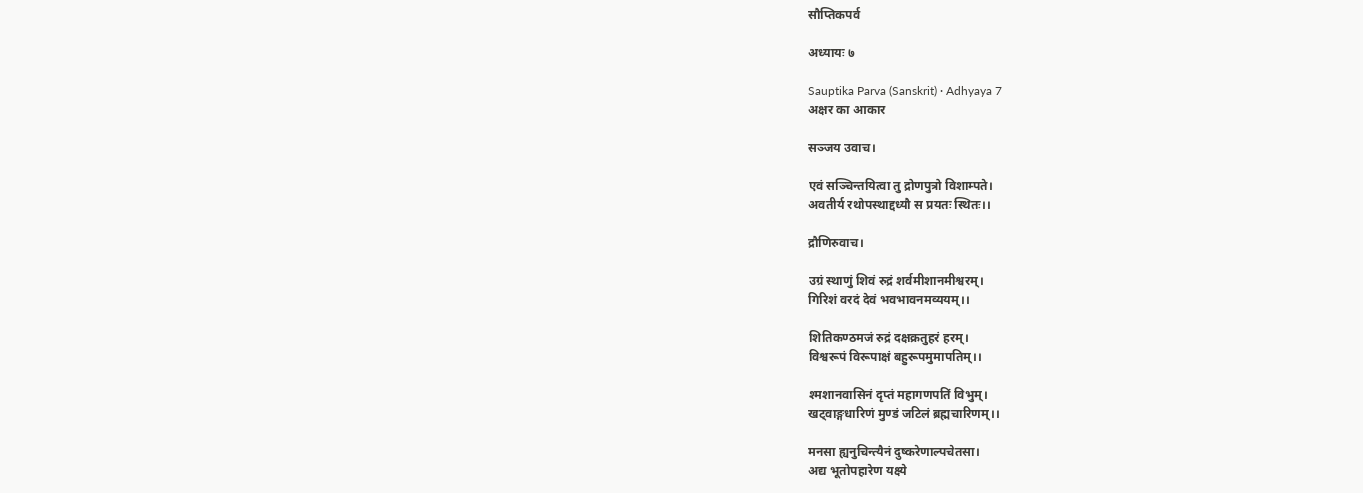सौप्तिकपर्व

अध्यायः ७

Sauptika Parva (Sanskrit) · Adhyaya 7
अक्षर का आकार

सञ्जय उवाच।

एवं सञ्चिन्तयित्वा तु द्रोणपुत्रो विशाम्पते।
अवतीर्य रथोपस्थाद्दध्यौ स प्रयतः स्थितः।।

द्रौणिरुवाच।

उग्रं स्थाणुं शिवं रुद्रं शर्वमीशानमीश्वरम्।
गिरिशं वरदं देवं भवभावनमव्ययम्।।

शितिकण्ठमजं रुद्रं दक्षक्रतुहरं हरम्।
विश्वरूपं विरूपाक्षं बहुरूपमुमापतिम्।।

श्मशानवासिनं दृप्तं महागणपतिं विभुम्।
खट्वाङ्गधारिणं मुण्डं जटिलं ब्रह्मचारिणम्।।

मनसा ह्यनुचिन्त्यैनं दुष्करेणाल्पचेतसा।
अद्य भूतोपहारेण यक्ष्ये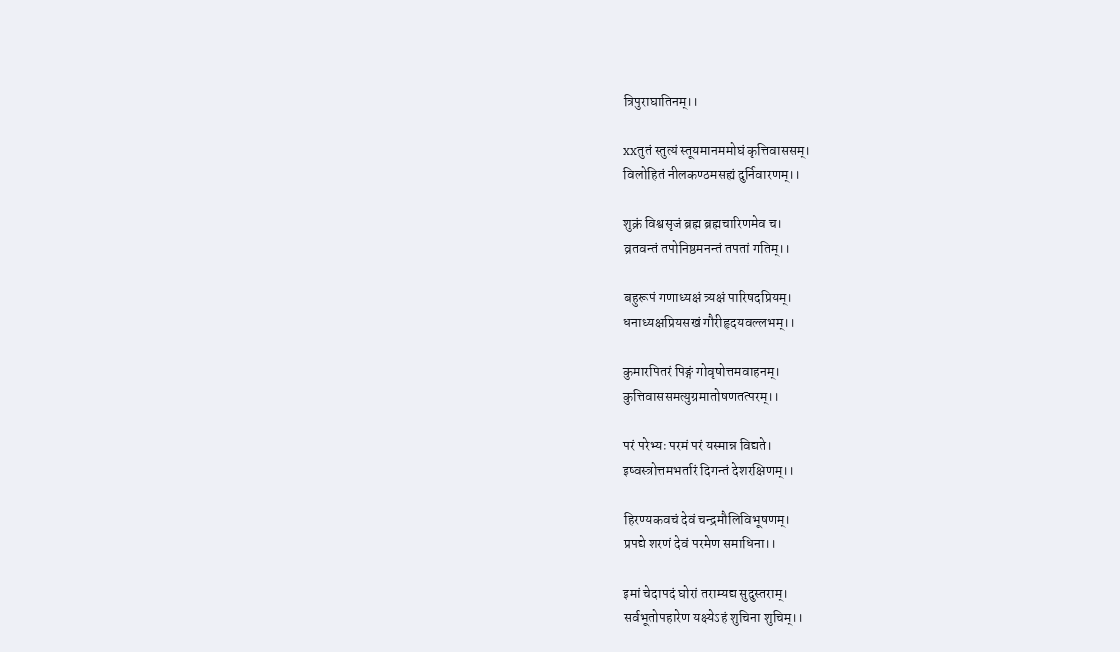त्रिपुराघातिनम्।।

xxतुतं स्तुत्यं स्तूयमानममोघं कृत्तिवाससम्।
विलोहितं नीलकण्ठमसह्यं दुर्निवारणम्।।

शुक्रं विश्वसृजं ब्रह्म ब्रह्मचारिणमेव च।
व्रतवन्तं तपोनिष्ठमनन्तं तपतां गतिम्।।

बहुरूपं गणाध्यक्षं त्र्यक्षं पारिषदप्रियम्।
धनाध्यक्षप्रियसखं गौरीहृदयवल्लभम्।।

कुमारपितरं पिङ्गं गोवृषोत्तमवाहनम्।
कुत्तिवाससमत्युग्रमातोषणतत्परम्।।

परं परेभ्यः परमं परं यस्मान्न विद्यते।
इष्वस्त्रोत्तमभर्तारं दिगन्तं देशरक्षिणम्।।

हिरण्यकवचं देवं चन्द्रमौलिविभूषणम्।
प्रपद्ये शरणं देवं परमेण समाधिना।।

इमां चेदापदं घोरां तराम्यद्य सुदुस्तराम्।
सर्वभूतोपहारेण यक्ष्येऽहं शुचिना शुचिम्।।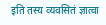इति तस्य व्यवसितं ज्ञात्वा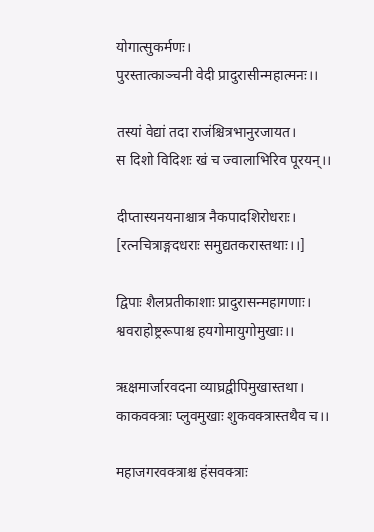योगात्सुकर्मणः।
पुरस्तात्काञ्चनी वेदी प्रादुरासीन्महात्मनः।।

तस्यां वेद्यां तदा राजंश्चित्रभानुरजायत।
स दिशो विदिशः खं च ज्वालाभिरिव पूरयन्।।

दीप्तास्यनयनाश्चात्र नैकपादशिरोधराः।
[रत्नचित्राङ्गदधराः समुद्यतकरास्तथाः।।]

द्विपाः शैलप्रतीकाशाः प्रादुरासन्महागणाः।
श्ववराहोष्ट्ररूपाश्च हयगोमायुगोमुखाः।।

ऋक्षमार्जारवदना व्याघ्रद्वीपिमुखास्तथा।
काकवक्त्राः प्लुवमुखाः शुकवक्त्रास्तथैव च।।

महाजगरवक्त्राश्च हंसवक्त्राः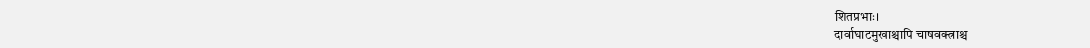शितप्रभाः।
दार्वाघाटमुखाश्चापि चाषवक्त्राश्च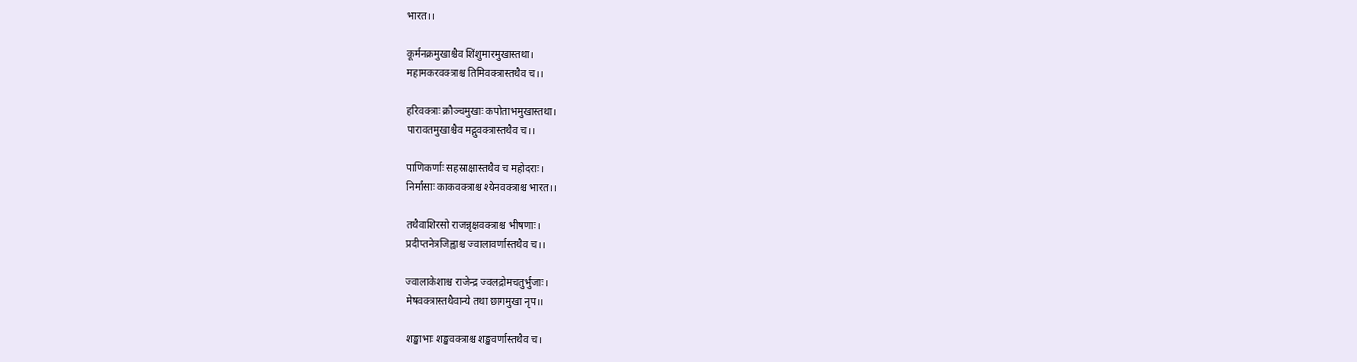भारत।।

कूर्मनक्रमुखाश्चैव शिंशुमारमुखास्तथा।
महामकरवक्त्राश्च तिमिवक्त्रास्तथैव च।।

हरिवक्त्राः क्रौञ्चमुखाः कपोताभमुखास्तथा।
पारावतमुखाश्चैव मद्गुवक्त्रास्तथैव च।।

पाणिकर्णाः सहस्राक्षास्तथैव च महोदराः।
निर्मांसाः काकवक्त्राश्च श्येनवक्त्राश्च भारत।।

तथैवाशिरसो राजन्नृक्षवक्त्राश्च भीषणाः।
प्रदीप्तनेत्रजिह्वाश्च ज्वालावर्णास्तथैव च।।

ज्वालाकेशाश्च राजेन्द्र ज्वलद्रोमचतुर्भुजाः।
मेषवक्त्रास्तथैवान्ये तथा छागमुखा नृप।।

शङ्खाभाः शङ्खवक्त्राश्च शङ्खवर्णास्तथैव च।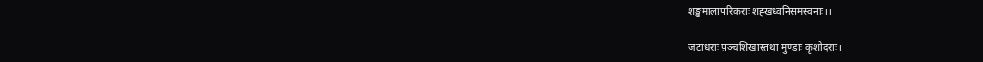शङ्खमालापरिकराः शह्खध्वनिसमस्वनाः।।

जटाधराः प़ञ्चशिखास्तथा मुण्डाः कृशोदराः।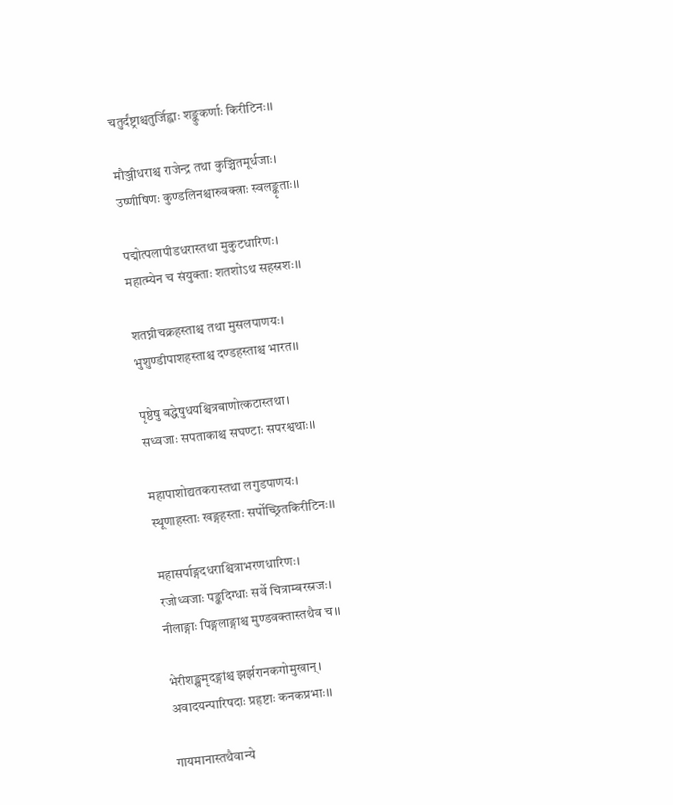चतुर्दंष्ट्राश्चतुर्जिह्वाः शङ्कुकर्णाः किरीटिनः।।

मौञ्जीधराश्च राजेन्द्र तथा कुञ्चितमूर्धजाः।
उष्णीषिणः कुण्डलिनश्चारुवक्त्राः स्वलङ्कृताः।।

पद्मोत्पलापीडधरास्तथा मुकुटधारिणः।
महात्म्येन च संयुक्ताः शतशोऽथ सहस्रशः।।

शतघ्नीचक्रहस्ताश्च तथा मुसलपाणयः।
भुशुण्डीपाशहस्ताश्च दण्‍डहस्ताश्च भारत।।

पृष्ठेषु बद्धेषुधयश्चित्रबाणोत्कटास्तथा।
सध्वजाः सपताकाश्च सघण्टाः सपरश्वथाः।।

महापाशोद्यतकरास्तथा लगुडपाणयः।
स्थूणाहस्ताः खङ्गहस्ताः सर्पोच्छ्रितकिरीटिनः।।

महासर्पाङ्गदधराश्चित्राभरणधारिणः।
रजोध्वजाः पङ्कदिग्धाः सर्वे चित्राम्बरस्रजः।
नीलाङ्गाः पिङ्गलाङ्गाश्च मुण्डवक्तास्तथैव च।।

भेरीशङ्खमृदङ्गांश्च झर्झरानकगोमुखान्।
अवादयन्पारिषदाः प्रहृष्टाः कनकप्रभाः।।

गायमानास्तथैवान्ये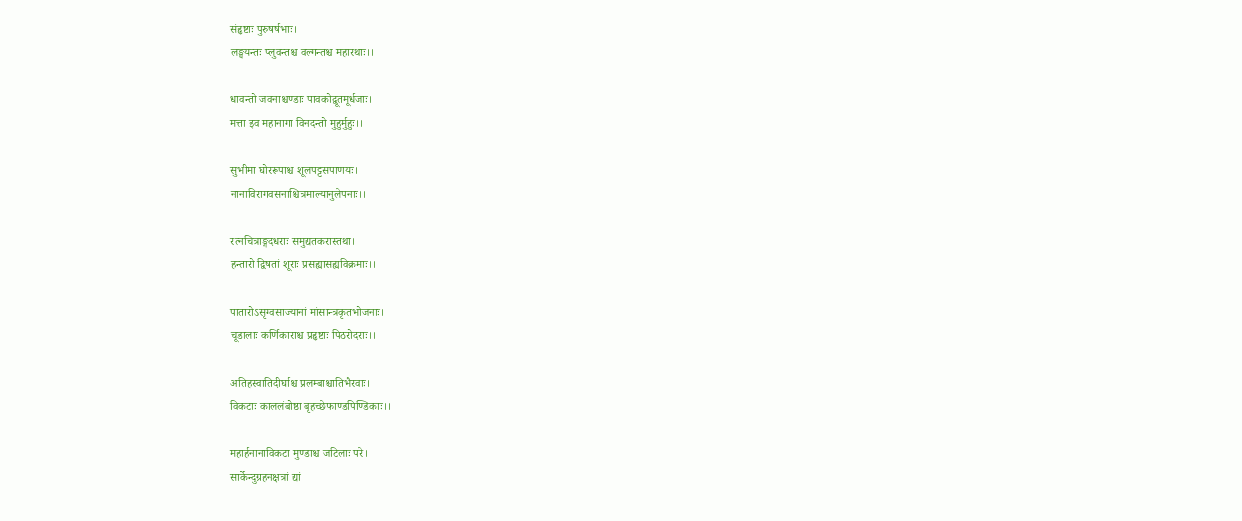संहृष्टाः पुरुषर्षभाः।
लङ्घयन्तः प्लुवन्तश्च वल्गन्तश्च महारथाः।।

धावन्तो जवनाश्चण्डाः पावकोद्वूतमूर्धजाः।
मत्ता इव महानागा विनदन्तो मुहुर्मुहुः।।

सुभीमा घोररूपाश्च शूलपट्टसपाणयः।
नानाविरागवसनाश्चित्रमाल्यानुलेपनाः।।

रत्नचित्राङ्गदधराः समुद्यतकरास्तथा।
हन्तारो द्विषतां शूराः प्रसह्यासह्यविक्रमाः।।

पातारोऽसृग्वसाज्यानां मांसान्त्रकृतभोजनाः।
चूडालाः कर्णिकाराश्च प्रहृष्टाः पिठरोदराः।।

अतिहस्वातिदीर्घाश्च प्रलम्बाश्चातिभैरवाः।
विकटाः काललंबोष्ठा बृहच्छेफाण्डपिण्डिकाः।।

महार्हनानाविकटा मुण्डाश्च जटिलाः परे।
सार्केन्दुग्रहनक्षत्रां द्यां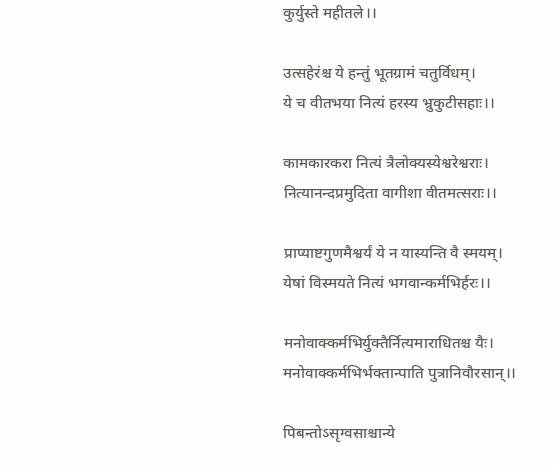कुर्युस्ते महीतले।।

उत्सहेरंश्च ये हन्तुं भूतग्रामं चतुर्विधम्।
ये च वीतभया नित्यं हरस्य भ्रुकुटीसहाः।।

कामकारकरा नित्यं त्रैलोक्यस्येश्वरेश्वराः।
नित्यानन्दप्रमुदिता वागीशा वीतमत्सराः।।

प्राप्याष्टगुणमैश्वर्यं ये न यास्यन्ति वै स्मयम्।
येषां विस्मयते नित्यं भगवान्कर्मभिर्हरः।।

मनोवाक्कर्मभिर्युक्तैर्नित्यमाराधितश्च यैः।
मनोवाक्कर्मभिर्भक्तान्पाति पुत्रानिवौरसान्।।

पिबन्तोऽसृग्वसाश्चान्ये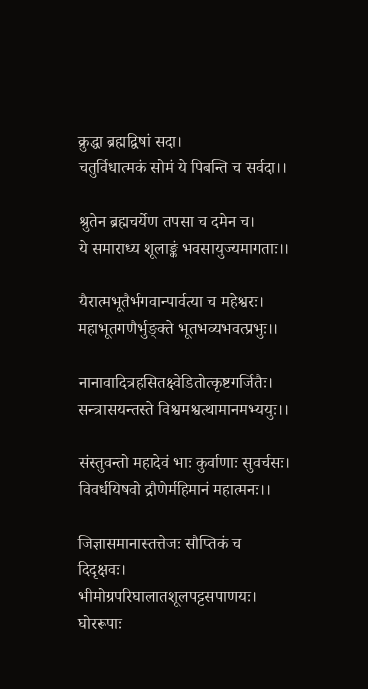क्रुद्धा ब्रह्मद्विषां सदा।
चतुर्विधात्मकं सोमं ये पिबन्ति च सर्वदा।।

श्रुतेन ब्रह्मचर्येण तपसा च दमेन च।
ये समाराध्य शूलाङ्कं भवसायुज्यमागताः।।

यैरात्मभूतैर्भगवान्पार्वत्या च महेश्वरः।
महाभूतगणैर्भुङ्क्ते भूतभव्यभवत्प्रभुः।।

नानावादित्रहसितक्ष्वेडितोत्कृष्टगर्जितैः।
सन्त्रासयन्तस्ते विश्वमश्वत्थामानमभ्ययुः।।

संस्तुवन्तो महादेवं भाः कुर्वाणाः सुवर्चसः।
विवर्धयिषवो द्रौणेर्महिमानं महात्मनः।।

जिज्ञासमानास्तत्तेजः सौप्तिकं च दिदृक्षवः।
भीमोग्रपरिघालातशूलपट्टसपाणयः।
घोररूपाः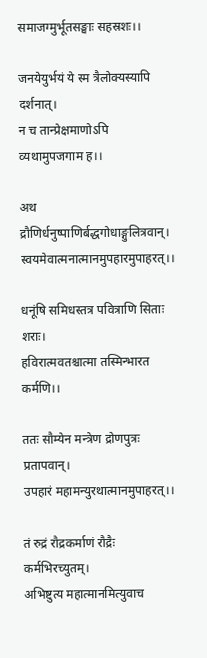समाजग्मुर्भूतसङ्घाः सहस्रशः।।

जनयेयुर्भयं ये स्म त्रैलोक्यस्यापि दर्शनात्।
न च तान्प्रेक्षमाणोऽपि व्यथामुपजगाम ह।।

अथ द्रौणिर्धनुष्पाणिर्बद्धगोधाङ्गुलित्रवान्।
स्वयमेवात्मनात्मानमुपहारमुपाहरत्।।

धनूंषि समिधस्तत्र पवित्राणि सिताः शराः।
हविरात्मवतश्चात्मा तस्मिन्भारत कर्मणि।।

ततः सौम्येन मन्त्रेण द्रोणपुत्रः प्रतापवान्।
उपहारं महामन्युरथात्मानमुपाहरत्।।

तं रुद्रं रौद्रकर्माणं रौद्रैः कर्मभिरच्युतम्।
अभिष्टुत्य महात्मानमित्युवाच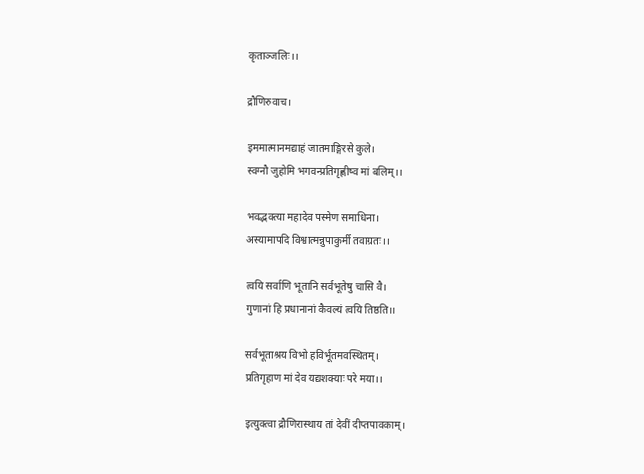कृताञ्जलिः।।

द्रौणिरुवाच।

इममात्मानमद्याहं जातमाङ्गिरसे कुले।
स्वग्नौ जुहोमि भगवन्प्रतिगृह्णीष्व मां बलिम्।।

भवद्भक्त्या महादेव पस्मेण समाधिना।
अस्यामापदि विश्वात्मन्नुपाकुर्मी तवाग्रतः।।

त्वयि सर्वाणि भूतानि सर्वभूतेषु चासि वै।
गुणानां हि प्रधानानां कैवल्यं त्वयि तिष्ठति।।

सर्वभूताश्रय विभो हविर्भूतमवस्थितम्।
प्रतिगृहाण मां देव यद्यशक्याः परे मया।।

इत्युक्त्वा द्रौणिरास्थाय तां देवीं दीप्तपावकाम्।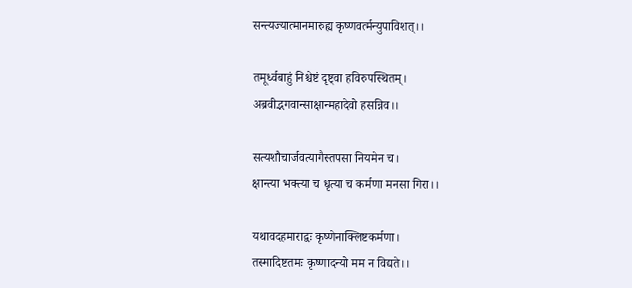सन्त्यज्यात्मानमारुह्य कृष्णवर्त्मन्युपाविशत्।।

तमूर्ध्वबाहुं निश्चेष्टं दृष्ट्वा हविरुपस्थितम्।
अब्रवीद्भगवान्साक्षान्महादेवो हसन्निव।।

सत्यशौचार्जवत्यागैस्तपसा नियमेन च।
क्षान्त्या भक्त्या च धृत्या च कर्मणा मनसा गिरा।।

यथावदहमाराद्वः कृष्णेनाक्लिष्टकर्मणा।
तस्मादिष्टतमः कृष्णादन्यो मम न विद्यते।।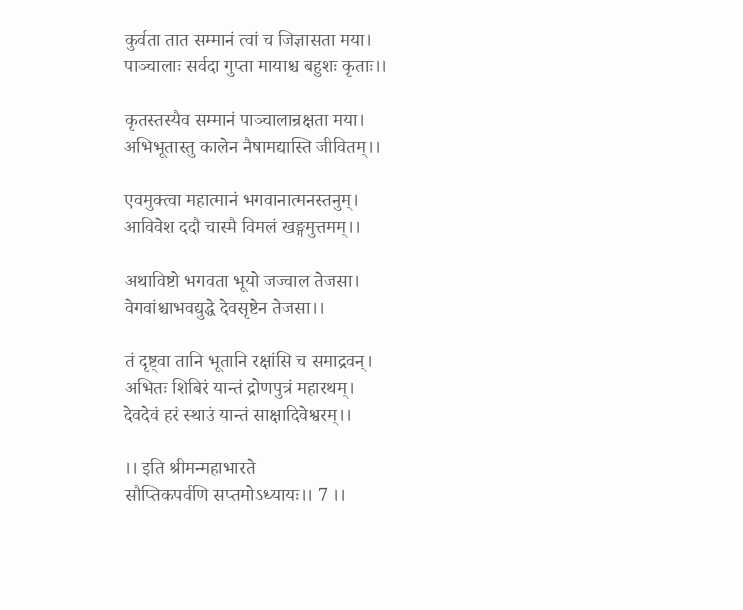कुर्वता तात सम्मानं त्वां च जिज्ञासता मया।
पाञ्चालाः सर्वदा गुप्ता मायाश्च बहुशः कृताः।।

कृतस्तस्यैव सम्मानं पाञ्चालान्रक्षता मया।
अभिभूतास्तु कालेन नैषामद्यास्ति जीवितम्।।

एवमुक्त्वा महात्मानं भगवानात्मनस्तनुम्।
आविवेश ददौ चास्मै विमलं खङ्गमुत्तमम्।।

अथाविष्टो भगवता भूयो जज्वाल तेजसा।
वेगवांश्चाभवद्युद्धे देवसृष्टेन तेजसा।।

तं दृष्ट्वा तानि भूतानि रक्षांसि च समाद्रवन्।
अभितः शिबिरं यान्तं द्रोणपुत्रं महारथम्।
देवदेवं हरं स्थाउं यान्तं साक्षादिवेश्वरम्।।

।। इति श्रीमन्महाभारते
सौप्तिकपर्वणि सप्तमोऽध्यायः।। 7 ।।